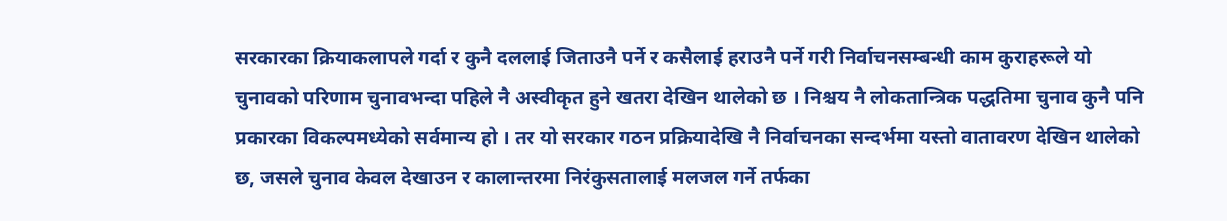सरकारका क्रियाकलापले गर्दा र कुनै दललाई जिताउनै पर्ने र कसैलाई हराउनै पर्ने गरी निर्वाचनसम्बन्धी काम कुराहरूले यो चुनावको परिणाम चुनावभन्दा पहिले नै अस्वीकृत हुने खतरा देखिन थालेको छ । निश्चय नै लोकतान्त्रिक पद्धतिमा चुनाव कुनै पनि प्रकारका विकल्पमध्येको सर्वमान्य हो । तर यो सरकार गठन प्रक्रियादेखि नै निर्वाचनका सन्दर्भमा यस्तो वातावरण देखिन थालेको छ, जसले चुनाव केवल देखाउन र कालान्तरमा निरंकुसतालाई मलजल गर्ने तर्फका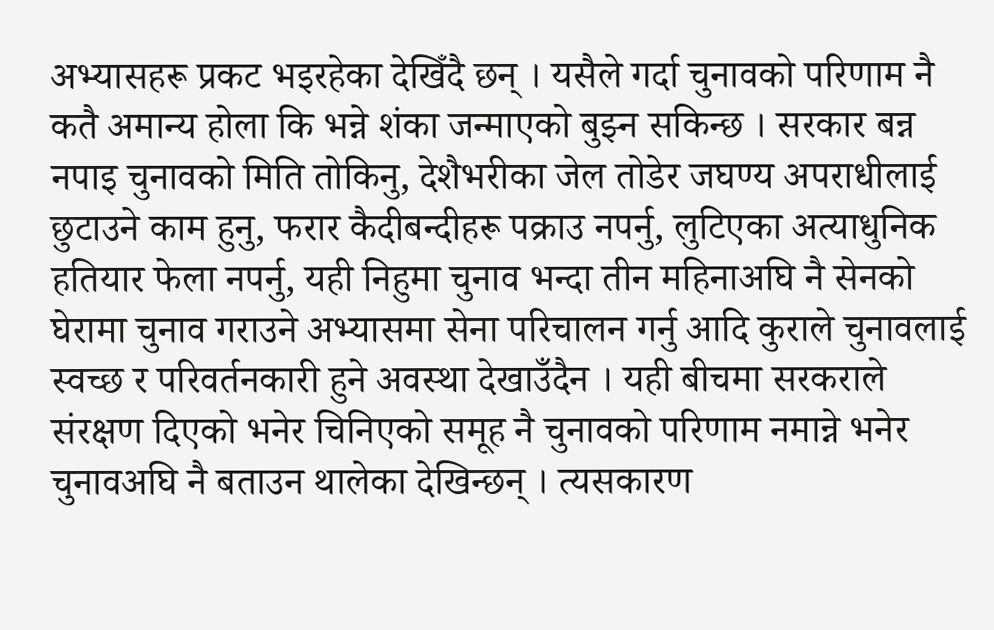अभ्यासहरू प्रकट भइरहेका देखिँदै छन् । यसैले गर्दा चुनावको परिणाम नै कतै अमान्य होला कि भन्ने शंका जन्माएको बुझ्न सकिन्छ । सरकार बन्न नपाइ चुनावको मिति तोकिनु, देशैभरीका जेल तोडेर जघण्य अपराधीलाई छुटाउने काम हुनु, फरार कैदीबन्दीहरू पक्राउ नपर्नु, लुटिएका अत्याधुनिक हतियार फेला नपर्नु, यही निहुमा चुनाव भन्दा तीन महिनाअघि नै सेनको घेरामा चुनाव गराउने अभ्यासमा सेना परिचालन गर्नु आदि कुराले चुनावलाई स्वच्छ र परिवर्तनकारी हुने अवस्था देखाउँदैन । यही बीचमा सरकराले संरक्षण दिएको भनेर चिनिएको समूह नै चुनावको परिणाम नमान्ने भनेर चुनावअघि नै बताउन थालेका देखिन्छन् । त्यसकारण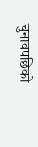चुनावपछिको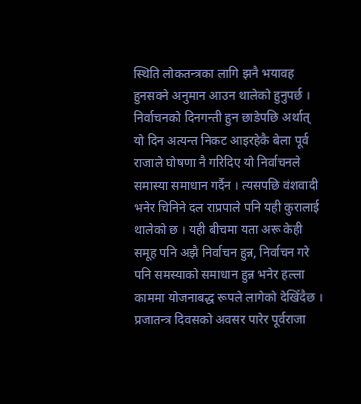स्थिति लोकतन्त्रका लागि झनै भयावह हुनसक्ने अनुमान आउन थालेको हुनुपर्छ ।
निर्वाचनको दिनगन्ती हुन छाडेपछि अर्थात् यो दिन अत्यन्त निकट आइरहेकै बेला पूर्व राजाले घोषणा नै गरिदिए यो निर्वाचनले समास्या समाधान गर्दैन । त्यसपछि वंशवादी भनेर चिनिने दल राप्रपाले पनि यही कुरालाई थालेको छ । यही बीचमा यता अरू केही समूह पनि अझै निर्वाचन हुन्न, निर्वाचन गरे पनि समस्याको समाधान हुन्न भनेर हल्ला काममा योजनाबद्ध रूपले लागेको देखिँदैछ । प्रजातन्त्र दिवसको अवसर पारेर पूर्वराजा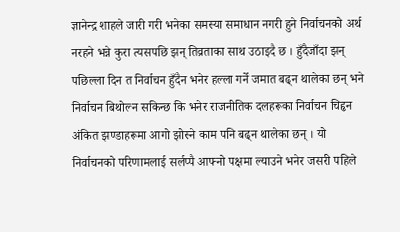ज्ञानेन्द्र शाहले जारी गरी भनेका समस्या समाधान नगरी हुने निर्वाचनको अर्थ नरहने भन्ने कुरा त्यसपछि झन् तिव्रताका साथ उठाइदै छ । हुँदैजाँदा झन् पछिल्ला दिन त निर्वाचन हुँदैन भनेर हल्ला गर्ने जमात बढ्न थालेका छन् भने निर्वाचन बिथोल्न सकिन्छ कि भनेर राजनीतिक दलहरूका निर्वाचन चिहृन अंकित झण्डाहरूमा आगो झोस्ने काम पनि बढ्न थालेका छन् । यो निर्वाचनको परिणामलाई सर्लप्पै आफ्नो पक्षमा ल्याउने भनेर जसरी पहिले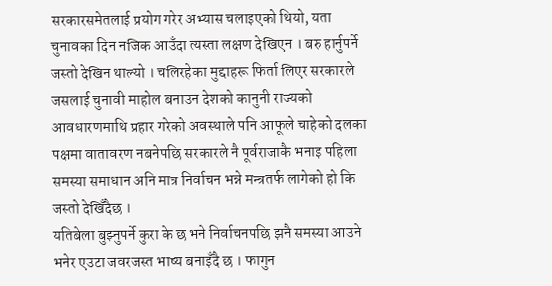सरकारसमेतलाई प्रयोग गरेर अभ्यास चलाइएको थियो, यता चुनावका दिन नजिक आउँदा त्यस्ता लक्षण देखिएन । बरु हार्नुपर्ने जस्तो देखिन थाल्यो । चलिरहेका मुद्दाहरू फिर्ता लिएर सरकारले जसलाई चुनावी माहोल बनाउन देशको कानुनी राज्यको आवधारणमाथि प्रहार गरेको अवस्थाले पनि आफूले चाहेको दलका पक्षमा वातावरण नबनेपछि सरकारले नै पूर्वराजाकै भनाइ पहिला समस्या समाधान अनि मात्र निर्वाचन भन्ने मन्त्रतर्फ लागेको हो कि जस्तो देखिँदैछ ।
यतिबेला बुझ्नुपर्ने कुरा के छ भने निर्वाचनपछि झनै समस्या आउने भनेर एउटा जवरजस्त भाष्य बनाइँदै छ । फागुन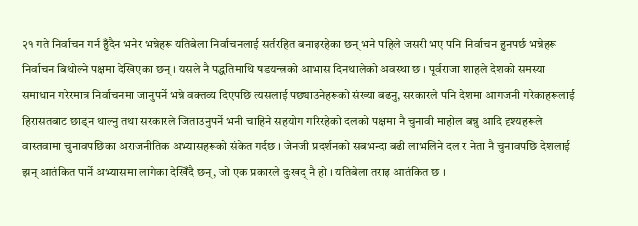२१ गते निर्वाचन गर्न हुँदैन भनेर भन्नेहरू यतिबेला निर्वाचनलाई सर्तरहित बनाइरहेका छन् भने पहिले जसरी भए पनि निर्वाचन हुनपर्छ भन्नेहरू निर्वाचन बिथोल्ने पक्षमा देखिएका छन् । यसले नै पद्धतिमाथि षडयन्त्रको आभास दिनथालेको अवस्था छ । पूर्वराजा शाहले देशको समस्या समाधान गरेरमात्र निर्वाचनमा जानुपर्ने भन्ने वक्तव्य दिएपछि त्यसलाई पछ्याउनेहरूको संख्या बढनु, सरकारले पनि देशमा आगजनी गरेकाहरूलाई हिरासतबाट छाड्न थाल्नु तथा सरकारले जिताउनुपर्ने भनी चाहिने सहयोग गरिरहेको दलको पक्षमा नै चुनावी माहोल बन्नु आदि दृश्यहरूले वास्तवामा चुनावपछिका अराजनीतिक अभ्यासहरूको संकेत गर्दछ । जेनजी प्रदर्शनको सबभन्दा बढी लाभलिने दल र नेता नै चुनावपछि देशलाई झन् आतंकित पार्ने अभ्यासमा लागेका देखिँदै छन्, जो एक प्रकारले दुःखद् नै हो । यतिबेला तराइ आतंकित छ ।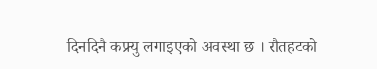दिनदिनै कफ्र्यु लगाइएको अवस्था छ । रौतहटको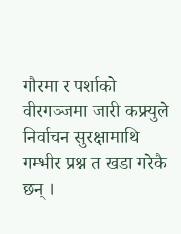गौरमा र पर्शाको वीरगञ्जमा जारी कफ्र्युले निर्वाचन सुरक्षामाथि गम्भीर प्रश्न त खडा गरेकै छन् ।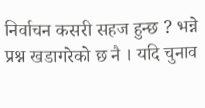निर्वाचन कसरी सहज हुन्छ ? भन्ने प्रश्न खडागरेको छ नै । यदि चुनाव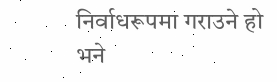निर्वाधरूपमा गराउने हो भने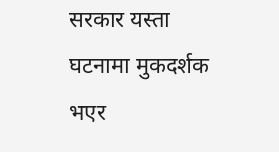सरकार यस्ता घटनामा मुकदर्शक भएर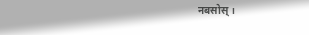नबसोस् ।